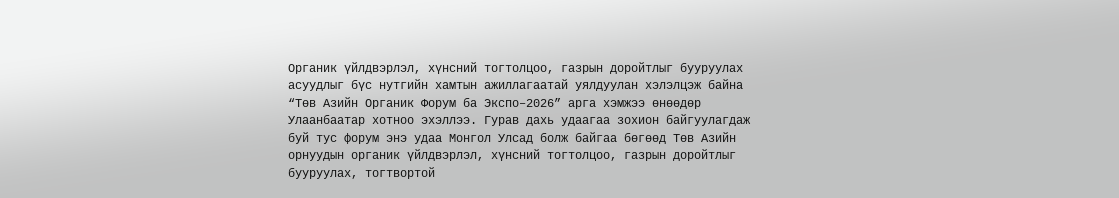Органик үйлдвэрлэл, хүнсний тогтолцоо, газрын доройтлыг бууруулах асуудлыг бүс нутгийн хамтын ажиллагаатай уялдуулан хэлэлцэж байна
“Төв Азийн Органик Форум ба Экспо–2026” арга хэмжээ өнөөдөр Улаанбаатар хотноо эхэллээ. Гурав дахь удаагаа зохион байгуулагдаж буй тус форум энэ удаа Монгол Улсад болж байгаа бөгөөд Төв Азийн орнуудын органик үйлдвэрлэл, хүнсний тогтолцоо, газрын доройтлыг бууруулах, тогтвортой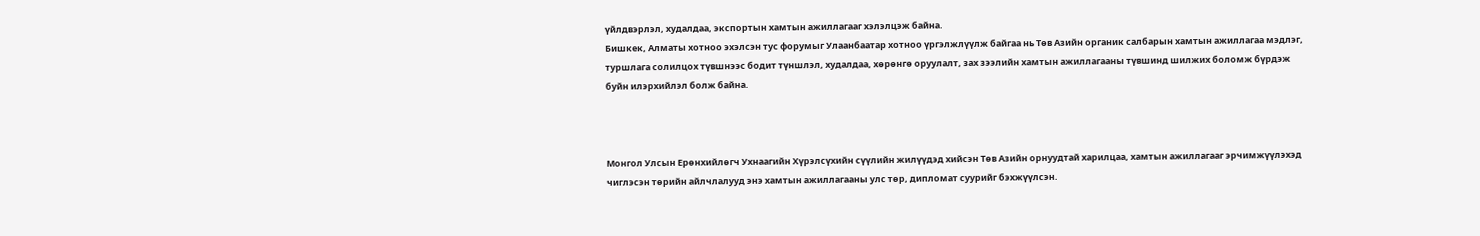үйлдвэрлэл, худалдаа, экспортын хамтын ажиллагааг хэлэлцэж байна.
Бишкек, Алматы хотноо эхэлсэн тус форумыг Улаанбаатар хотноо үргэлжлүүлж байгаа нь Төв Азийн органик салбарын хамтын ажиллагаа мэдлэг, туршлага солилцох түвшнээс бодит түншлэл, худалдаа, хөрөнгө оруулалт, зах зээлийн хамтын ажиллагааны түвшинд шилжих боломж бүрдэж буйн илэрхийлэл болж байна.



Монгол Улсын Ерөнхийлөгч Ухнаагийн Хүрэлсүхийн сүүлийн жилүүдэд хийсэн Төв Азийн орнуудтай харилцаа, хамтын ажиллагааг эрчимжүүлэхэд чиглэсэн төрийн айлчлалууд энэ хамтын ажиллагааны улс төр, дипломат суурийг бэхжүүлсэн.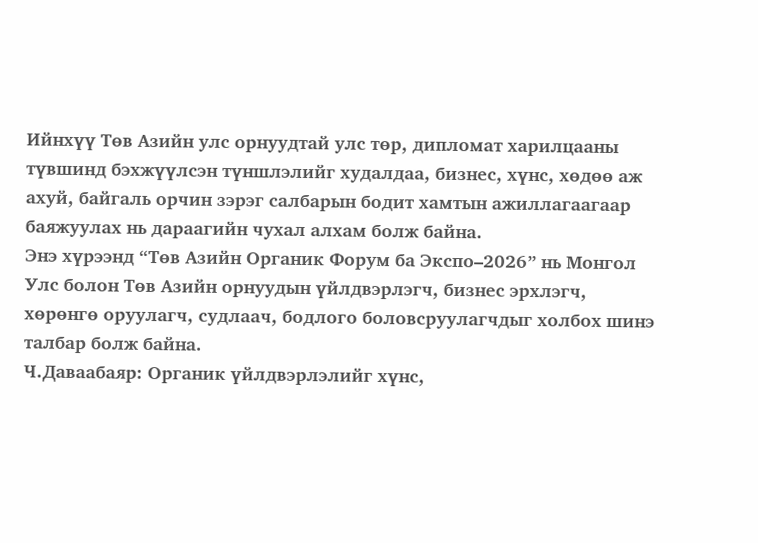Ийнхүү Төв Азийн улс орнуудтай улс төр, дипломат харилцааны түвшинд бэхжүүлсэн түншлэлийг худалдаа, бизнес, хүнс, хөдөө аж ахуй, байгаль орчин зэрэг салбарын бодит хамтын ажиллагаагаар баяжуулах нь дараагийн чухал алхам болж байна.
Энэ хүрээнд “Төв Азийн Органик Форум ба Экспо–2026” нь Монгол Улс болон Төв Азийн орнуудын үйлдвэрлэгч, бизнес эрхлэгч, хөрөнгө оруулагч, судлаач, бодлого боловсруулагчдыг холбох шинэ талбар болж байна.
Ч.Даваабаяр: Органик үйлдвэрлэлийг хүнс,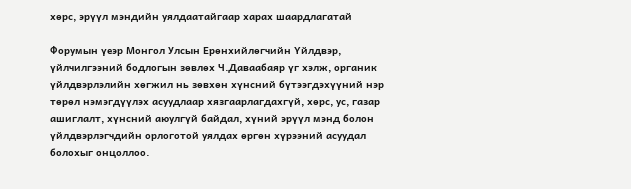хөрс, эрүүл мэндийн уялдаатайгаар харах шаардлагатай

Форумын үеэр Монгол Улсын Ерөнхийлөгчийн Үйлдвэр, үйлчилгээний бодлогын зөвлөх Ч.Даваабаяр үг хэлж, органик үйлдвэрлэлийн хөгжил нь зөвхөн хүнсний бүтээгдэхүүний нэр төрөл нэмэгдүүлэх асуудлаар хязгаарлагдахгүй, хөрс, ус, газар ашиглалт, хүнсний аюулгүй байдал, хүний эрүүл мэнд болон үйлдвэрлэгчдийн орлоготой уялдах өргөн хүрээний асуудал болохыг онцоллоо.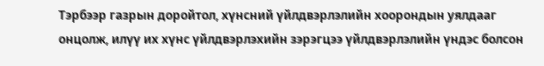Тэрбээр газрын доройтол, хүнсний үйлдвэрлэлийн хоорондын уялдааг онцолж, илүү их хүнс үйлдвэрлэхийн зэрэгцээ үйлдвэрлэлийн үндэс болсон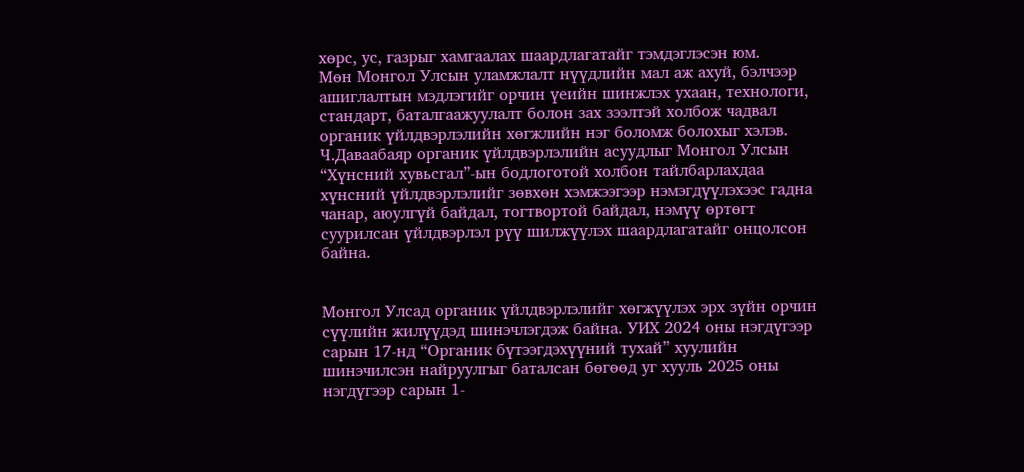хөрс, ус, газрыг хамгаалах шаардлагатайг тэмдэглэсэн юм.
Мөн Монгол Улсын уламжлалт нүүдлийн мал аж ахуй, бэлчээр ашиглалтын мэдлэгийг орчин үеийн шинжлэх ухаан, технологи, стандарт, баталгаажуулалт болон зах зээлтэй холбож чадвал органик үйлдвэрлэлийн хөгжлийн нэг боломж болохыг хэлэв.
Ч.Даваабаяр органик үйлдвэрлэлийн асуудлыг Монгол Улсын “Хүнсний хувьсгал”-ын бодлоготой холбон тайлбарлахдаа хүнсний үйлдвэрлэлийг зөвхөн хэмжээгээр нэмэгдүүлэхээс гадна чанар, аюулгүй байдал, тогтвортой байдал, нэмүү өртөгт суурилсан үйлдвэрлэл рүү шилжүүлэх шаардлагатайг онцолсон байна.


Монгол Улсад органик үйлдвэрлэлийг хөгжүүлэх эрх зүйн орчин сүүлийн жилүүдэд шинэчлэгдэж байна. УИХ 2024 оны нэгдүгээр сарын 17-нд “Органик бүтээгдэхүүний тухай” хуулийн шинэчилсэн найруулгыг баталсан бөгөөд уг хууль 2025 оны нэгдүгээр сарын 1-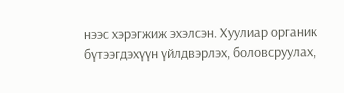нээс хэрэгжиж эхэлсэн. Хуулиар органик бүтээгдэхүүн үйлдвэрлэх, боловсруулах,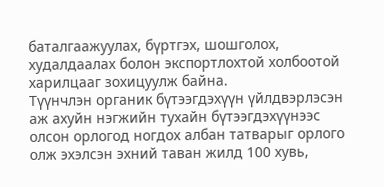баталгаажуулах, бүртгэх, шошголох, худалдаалах болон экспортлохтой холбоотой харилцааг зохицуулж байна.
Түүнчлэн органик бүтээгдэхүүн үйлдвэрлэсэн аж ахуйн нэгжийн тухайн бүтээгдэхүүнээс олсон орлогод ногдох албан татварыг орлого олж эхэлсэн эхний таван жилд 100 хувь,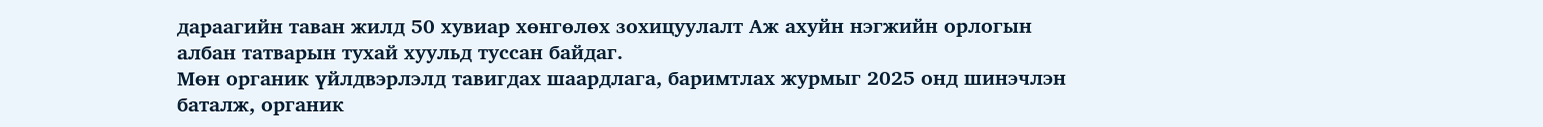дараагийн таван жилд 50 хувиар хөнгөлөх зохицуулалт Аж ахуйн нэгжийн орлогын албан татварын тухай хуульд туссан байдаг.
Мөн органик үйлдвэрлэлд тавигдах шаардлага, баримтлах журмыг 2025 онд шинэчлэн баталж, органик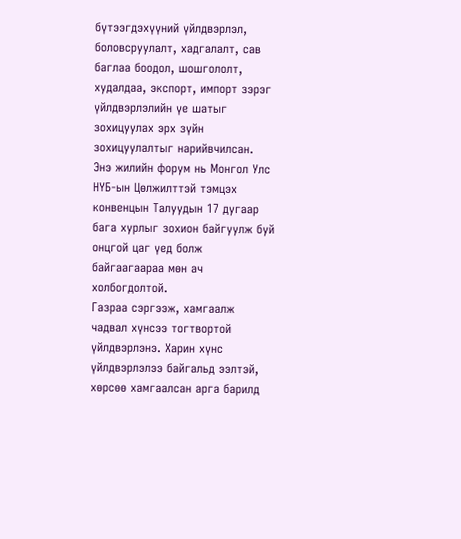бүтээгдэхүүний үйлдвэрлэл, боловсруулалт, хадгалалт, сав баглаа боодол, шошгололт, худалдаа, экспорт, импорт зэрэг үйлдвэрлэлийн үе шатыг зохицуулах эрх зүйн зохицуулалтыг нарийвчилсан.
Энэ жилийн форум нь Монгол Улс НҮБ-ын Цөлжилттэй тэмцэх конвенцын Талуудын 17 дугаар бага хурлыг зохион байгуулж буй онцгой цаг үед болж байгаагаараа мөн ач холбогдолтой.
Газраа сэргээж, хамгаалж чадвал хүнсээ тогтвортой үйлдвэрлэнэ. Харин хүнс үйлдвэрлэлээ байгальд ээлтэй, хөрсөө хамгаалсан арга барилд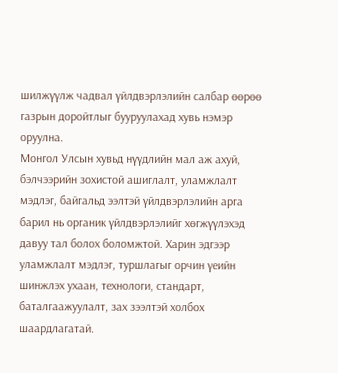шилжүүлж чадвал үйлдвэрлэлийн салбар өөрөө газрын доройтлыг бууруулахад хувь нэмэр оруулна.
Монгол Улсын хувьд нүүдлийн мал аж ахуй, бэлчээрийн зохистой ашиглалт, уламжлалт мэдлэг, байгальд ээлтэй үйлдвэрлэлийн арга барил нь органик үйлдвэрлэлийг хөгжүүлэхэд давуу тал болох боломжтой. Харин эдгээр уламжлалт мэдлэг, туршлагыг орчин үеийн шинжлэх ухаан, технологи, стандарт, баталгаажуулалт, зах зээлтэй холбох шаардлагатай.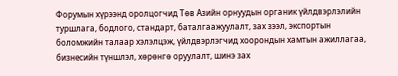Форумын хүрээнд оролцогчид Төв Азийн орнуудын органик үйлдвэрлэлийн туршлага, бодлого, стандарт, баталгаажуулалт, зах зээл, экспортын боломжийн талаар хэлэлцэж, үйлдвэрлэгчид хоорондын хамтын ажиллагаа, бизнесийн түншлэл, хөрөнгө оруулалт, шинэ зах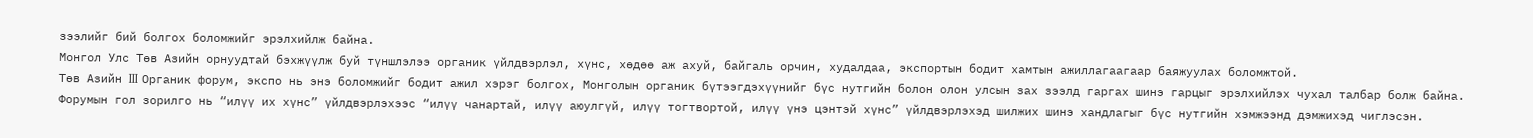зээлийг бий болгох боломжийг эрэлхийлж байна.
Монгол Улс Төв Азийн орнуудтай бэхжүүлж буй түншлэлээ органик үйлдвэрлэл, хүнс, хөдөө аж ахуй, байгаль орчин, худалдаа, экспортын бодит хамтын ажиллагаагаар баяжуулах боломжтой.
Төв Азийн III Органик форум, экспо нь энэ боломжийг бодит ажил хэрэг болгох, Монголын органик бүтээгдэхүүнийг бүс нутгийн болон олон улсын зах зээлд гаргах шинэ гарцыг эрэлхийлэх чухал талбар болж байна.
Форумын гол зорилго нь “илүү их хүнс” үйлдвэрлэхээс “илүү чанартай, илүү аюулгүй, илүү тогтвортой, илүү үнэ цэнтэй хүнс” үйлдвэрлэхэд шилжих шинэ хандлагыг бүс нутгийн хэмжээнд дэмжихэд чиглэсэн.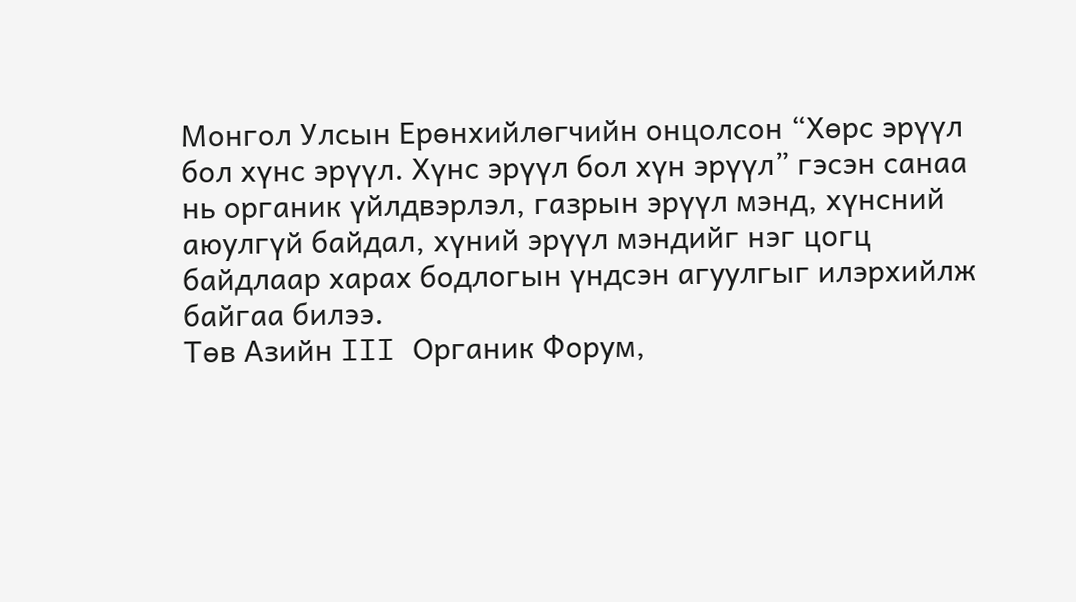Монгол Улсын Ерөнхийлөгчийн онцолсон “Хөрс эрүүл бол хүнс эрүүл. Хүнс эрүүл бол хүн эрүүл” гэсэн санаа нь органик үйлдвэрлэл, газрын эрүүл мэнд, хүнсний аюулгүй байдал, хүний эрүүл мэндийг нэг цогц байдлаар харах бодлогын үндсэн агуулгыг илэрхийлж байгаа билээ.
Төв Азийн III Органик Форум,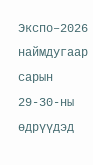Экспо–2026 наймдугаар сарын 29-30-ны өдрүүдэд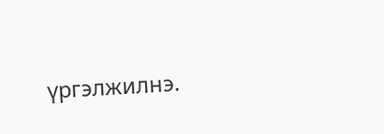үргэлжилнэ.